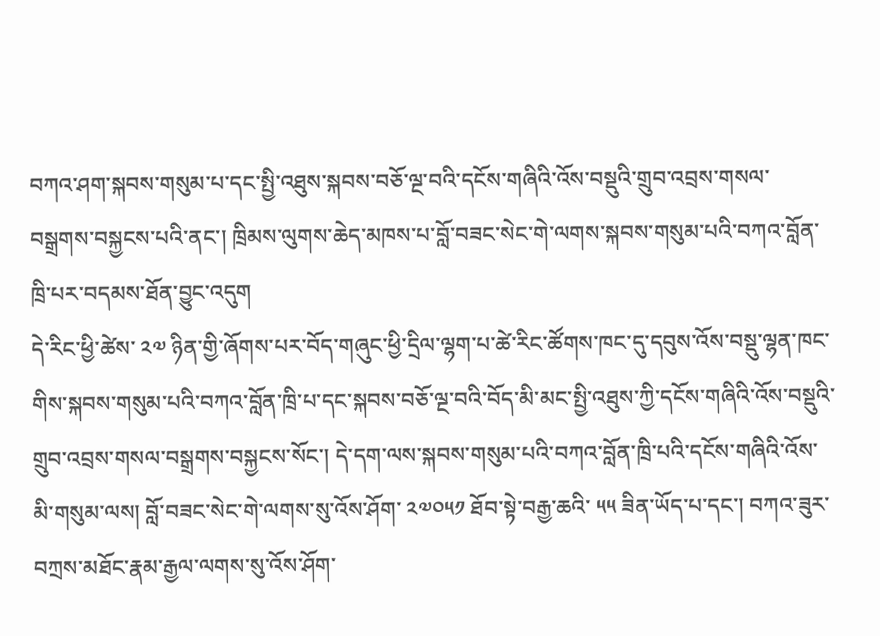བཀའ་ཤག་སྐབས་གསུམ་པ་དང་སྤྱི་འཐུས་སྐབས་བཅོ་ལྔ་བའི་དངོས་གཞིའི་འོས་བསྡུའི་གྲུབ་འབྲས་གསལ་བསྒྲགས་བསྐྱངས་པའི་ནང་། ཁྲིམས་ལུགས་ཆེད་མཁས་པ་བློ་བཟང་སེང་གེ་ལགས་སྐབས་གསུམ་པའི་བཀའ་བློན་ཁྲི་པར་བདམས་ཐོན་བྱུང་འདུག
དེ་རིང་ཕྱི་ཚེས་ ༢༧ ཉིན་གྱི་ཞོགས་པར་བོད་གཞུང་ཕྱི་དྲིལ་ལྷག་པ་ཚེ་རིང་ཚོགས་ཁང་དུ་དབུས་འོས་བསྡུ་ལྷན་ཁང་གིས་སྐབས་གསུམ་པའི་བཀའ་བློན་ཁྲི་པ་དང་སྐབས་བཅོ་ལྔ་བའི་བོད་མི་མང་སྤྱི་འཐུས་ཀྱི་དངོས་གཞིའི་འོས་བསྡུའི་གྲུབ་འབྲས་གསལ་བསྒྲགས་བསྐྱངས་སོང་། དེ་དག་ལས་སྐབས་གསུམ་པའི་བཀའ་བློན་ཁྲི་པའི་དངོས་གཞིའི་འོས་མི་གསུམ་ལས། བློ་བཟང་སེང་གེ་ལགས་སུ་འོས་ཤོག་ ༢༧༠༥༡ ཐོབ་སྟེ་བརྒྱ་ཆའི་ ༥༥ ཟིན་ཡོད་པ་དང་། བཀའ་ཟུར་བཀྲས་མཐོང་རྣམ་རྒྱལ་ལགས་སུ་འོས་ཤོག་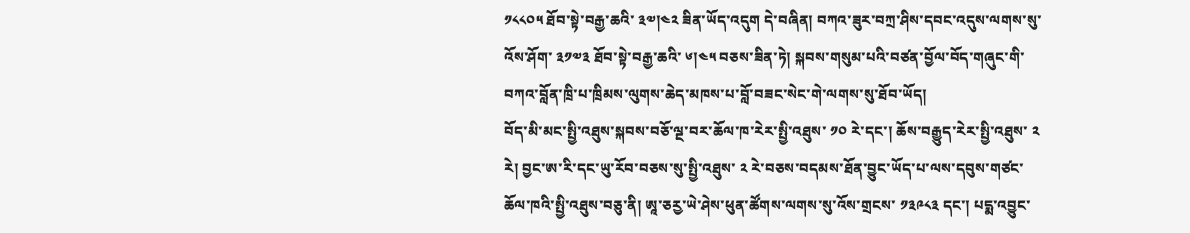༡༨༨༠༥ ཐོབ་སྟེ་བརྒྱ་ཆའི་ ༣༧།༤༢ ཟིན་ཡོད་འདུག དེ་བཞིན། བཀའ་ཟུར་བཀྲ་ཤིས་དབང་འདུས་ལགས་སུ་འོས་ཤོག་ ༣༡༧༣ ཐོབ་སྟེ་བརྒྱ་ཆའི་ ༦།༤༥ བཅས་ཟིན་ཏེ། སྐབས་གསུམ་པའི་བཙན་བྱོལ་བོད་གཞུང་གི་བཀའ་བློན་ཁྲི་པ་ཁྲིམས་ལུགས་ཆེད་མཁས་པ་བློ་བཟང་སེང་གེ་ལགས་སུ་ཐོབ་ཡོད།
བོད་མི་མང་སྤྱི་འཐུས་སྐབས་བཅོ་ལྔ་བར་ཆོལ་ཁ་རེར་སྤྱི་འཐུས་ ༡༠ རེ་དང་། ཆོས་བརྒྱུད་རེར་སྤྱི་འཐུས་ ༢ རེ། བྱང་ཨ་རི་དང་ཡུ་རོབ་བཅས་སུ་སྤྱི་འཐུས་ ༢ རེ་བཅས་བདམས་ཐོན་བྱུང་ཡོད་པ་ལས་དབུས་གཙང་ཆོལ་ཁའི་སྤྱི་འཐུས་བཅུ་ནི། ཨཱ་ཅརྱ་ཡེ་ཤེས་ཕུན་ཚོགས་ལགས་སུ་འོས་གྲངས་ ༡༣༩༨༣ དང་། པདྨ་འབྱུང་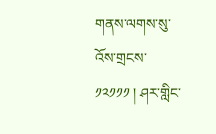གནས་ལགས་སུ་འོས་གྲངས་ ༡༢༡༡༡ ། ཤར་གླིང་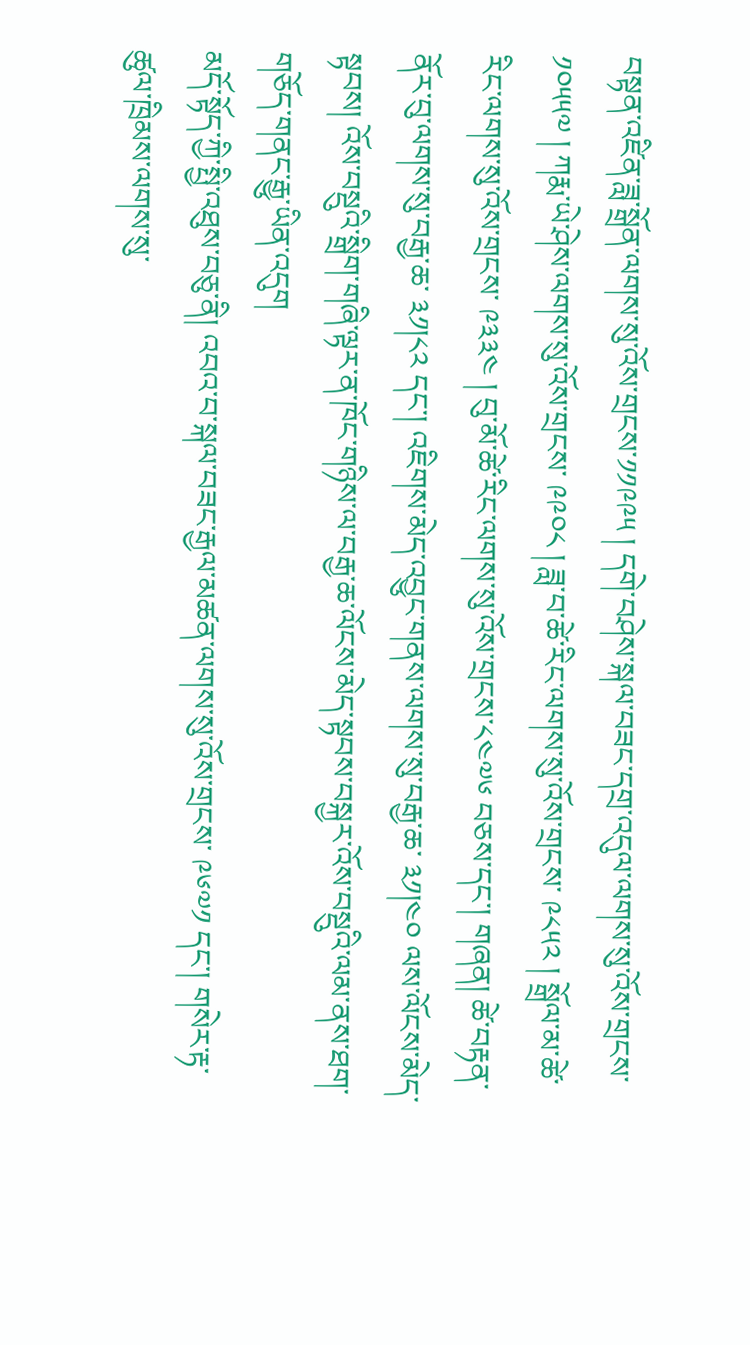བསྟན་འཛིན་ཟླ་སྒྲོན་ལགས་སུ་འོས་གྲངས་༡༡༩༩༥ ། དགེ་བཤེས་སྐལ་བཟང་དགྲ་འདུལ་ལགས་སུ་འོས་གྲངས་ ༡༠༥༥༧ ། ཀརྨ་ཡེ་ཤེས་ལགས་སུ་འོས་གྲངས་ ༩༩༠༨ ། ཟླ་བ་ཚེ་རིང་ལགས་སུ་འོས་གྲངས་ ༩༨༥༢ ། སྒྲོལ་མ་ཚེ་རིང་ལགས་སུ་འོས་གྲངས་ ༩༣༣༤ ། བུ་མོ་ཚེ་རིང་ལགས་སུ་འོས་གྲངས་༨༤༧༦ བཅས་དང་། གཞན། ཚེ་བརྟན་ནོར་བུ་ལགས་སུ་བརྒྱ་ཆ་ ༣༡།༨༢ དང་། འཇིགས་མེད་འབྱུང་གནས་ལགས་སུ་བརྒྱ་ཆ་ ༣༡།༤༠ ལས་ལོངས་མེད་སྟབས། འོས་བསྡུའི་སྒྲིག་གཞི་ལྟར་ན་ཁོང་གཉིས་ལ་བརྒྱ་ཆ་ལོངས་མེད་སྟབས་བསྐྱར་འོས་བསྡུའི་ལམ་ནས་ཐག་གཅོད་གནང་རྒྱུ་ཡིན་འདུག
མདོ་སྟོད་ཀྱི་སྤྱི་འཐུས་བཅུ་ནི། འབའ་བ་སྐལ་བཟང་རྒྱལ་མཚན་ལགས་སུ་འོས་གྲངས་ ༩༦༧༡ དང་། གསེར་རྟ་ཚུལ་ཁྲིམས་ལགས་སུ་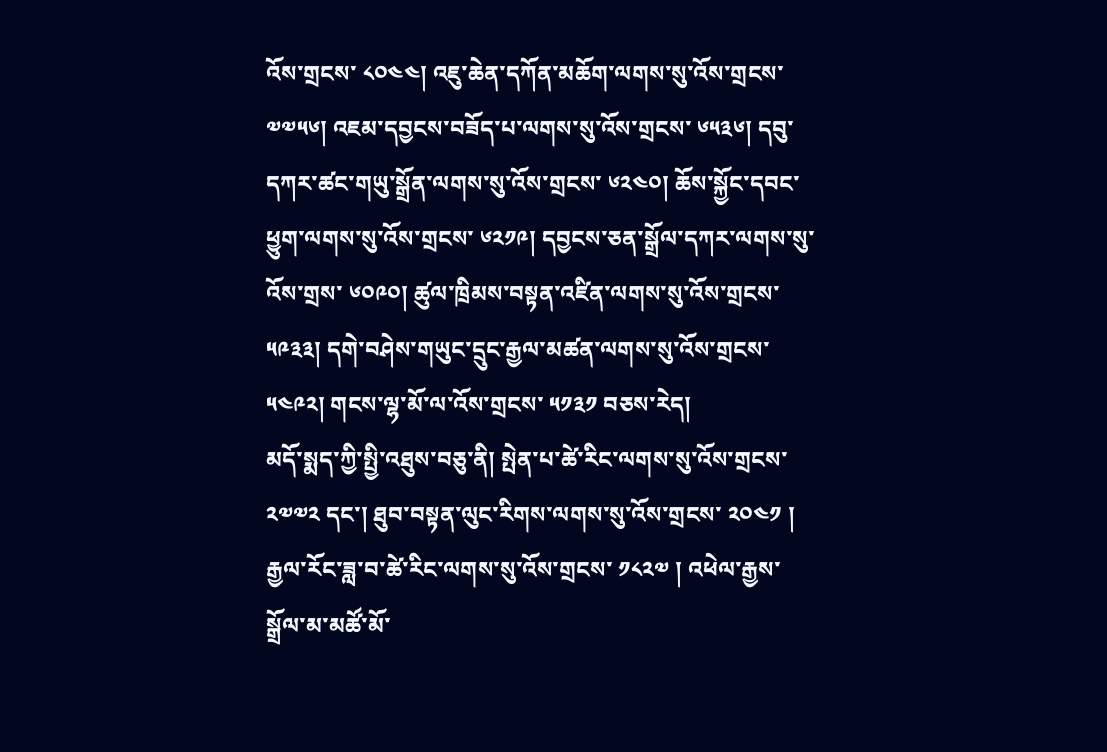འོས་གྲངས་ ༨༠༤༤། འཇུ་ཆེན་དཀོན་མཆོག་ལགས་སུ་འོས་གྲངས་ ༧༧༥༦། འཇམ་དབྱངས་བཟོད་པ་ལགས་སུ་འོས་གྲངས་ ༦༥༣༦། དབུ་དཀར་ཚང་གཡུ་སྒྲོན་ལགས་སུ་འོས་གྲངས་ ༦༢༤༠། ཆོས་སྐྱོང་དབང་ཕྱུག་ལགས་སུ་འོས་གྲངས་ ༦༢༡༩། དབྱངས་ཅན་སྒྲོལ་དཀར་ལགས་སུ་འོས་གྲས་ ༦༠༩༠། ཚུལ་ཁྲིམས་བསྟན་འཛིན་ལགས་སུ་འོས་གྲངས་ ༥༩༣༣། དགེ་བཤེས་གཡུང་དྲུང་རྒྱལ་མཚན་ལགས་སུ་འོས་གྲངས་ ༥༤༩༢། གངས་ལྷ་མོ་ལ་འོས་གྲངས་ ༥༡༣༡ བཅས་རེད།
མདོ་སྨད་ཀྱི་སྤྱི་འཐུས་བཅུ་ནི། སྤེན་པ་ཚེ་རིང་ལགས་སུ་འོས་གྲངས་ ༢༧༧༢ དང་། ཐུབ་བསྟན་ལུང་རིགས་ལགས་སུ་འོས་གྲངས་ ༢༠༤༡ ། རྒྱལ་རོང་ཟླ་བ་ཚེ་རིང་ལགས་སུ་འོས་གྲངས་ ༡༨༢༧ ། འཕེལ་རྒྱས་སྒྲོལ་མ་མཚོ་མོ་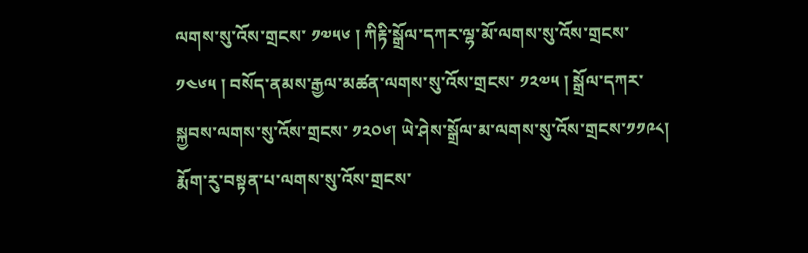ལགས་སུ་འོས་གྲངས་ ༡༧༥༦ ། ཀིརྟི་སྒྲོལ་དཀར་ལྷ་མོ་ལགས་སུ་འོས་གྲངས་ ༡༤༦༥ ། བསོད་ནམས་རྒྱལ་མཚན་ལགས་སུ་འོས་གྲངས་ ༡༢༧༥ ། སྒྲོལ་དཀར་སྐྱབས་ལགས་སུ་འོས་གྲངས་ ༡༢༠༦། ཡེ་ཤེས་སྒྲོལ་མ་ལགས་སུ་འོས་གྲངས་༡༡༩༨། རྨོག་རུ་བསྟན་པ་ལགས་སུ་འོས་གྲངས་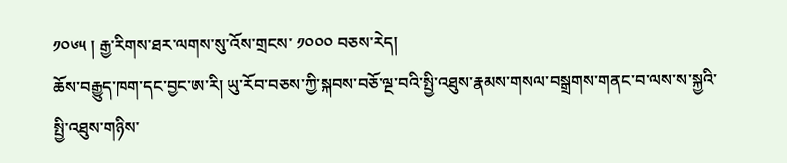༡༠༦༥ ། རྒྱ་རིགས་ཐར་ལགས་སུ་འོས་གྲངས་ ༡༠༠༠ བཅས་རེད།
ཆོས་བརྒྱུད་ཁག་དང་བྱང་ཨ་རི། ཡུ་རོབ་བཅས་ཀྱི་སྐབས་བཅོ་ལྔ་བའི་སྤྱི་འཐུས་རྣམས་གསལ་བསྒྲགས་གནང་བ་ལས་ས་སྐྱའི་སྤྱི་འཐུས་གཉིས་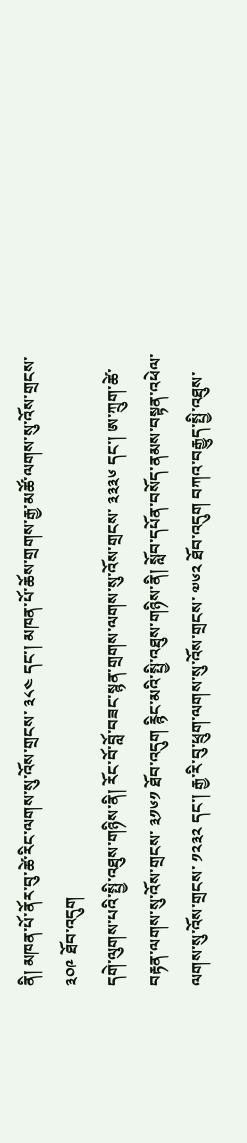ནི། མཁན་པོ་ནོར་བུ་ཚེ་རིང་ལགས་སུ་འོས་གྲངས་ ༣༨༤ དང་། མཁན་པོ་ཆོས་གྲགས་རྒྱ་མཚོ་ལགས་སུ་འོས་གྲངས་ ༣༠༩ ཐོབ་འདུག
དགེ་ལུགས་པའི་སྤྱི་འཐུས་གཉིས་ནི། རོང་བོ་བློ་བཟང་སྙན་གྲགས་ལགས་སུ་འོས་གྲངས་ ༣༣༣༦ དང་། ཨ་ཀྲུག་ཚེ་བརྟན་ལགས་སུ་འོས་གྲངས་ ༣༡༦༡ ཐོབ་འདུག རྙིང་མའི་སྤྱི་འཐུས་གཉིས་ནི། སློབ་དཔོན་བསོད་ནམས་བསྟན་འཕེལ་ལགས་སུ་འོས་གྲངས་ ༡༢༣༢ དང་། རྒྱ་རི་བུ་ཕྲུག་ལགས་སུ་འོས་གྲངས་ ༧༦༢ ཐོབ་འདུག བཀའ་བརྒྱུད་སྤྱི་འཐུས་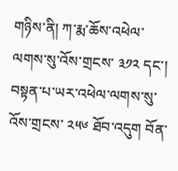གཉིས་ནི། ཀ་རྨ་ཆོས་འཕེལ་ལགས་སུ་འོས་གྲངས་ ༣༡༢ དང་། བསྟན་པ་ཡར་འཕེལ་ལགས་སུ་འོས་གྲངས་ ༢༥༦ ཐོབ་འདུག བོན་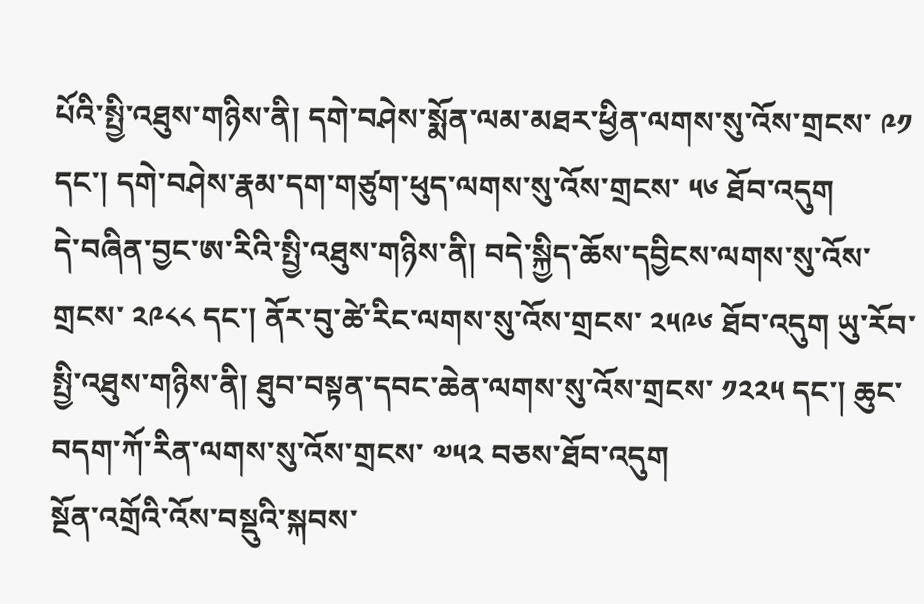པོའི་སྤྱི་འཐུས་གཉིས་ནི། དགེ་བཤེས་སྨོན་ལམ་མཐར་ཕྱིན་ལགས་སུ་འོས་གྲངས་ ༩༡ དང་། དགེ་བཤེས་རྣམ་དག་གཙུག་ཕུད་ལགས་སུ་འོས་གྲངས་ ༥༦ ཐོབ་འདུག
དེ་བཞིན་བྱང་ཨ་རིའི་སྤྱི་འཐུས་གཉིས་ནི། བདེ་སྐྱིད་ཆོས་དབྱིངས་ལགས་སུ་འོས་གྲངས་ ༢༩༨༨ དང་། ནོར་བུ་ཚེ་རིང་ལགས་སུ་འོས་གྲངས་ ༢༥༩༦ ཐོབ་འདུག ཡུ་རོབ་སྤྱི་འཐུས་གཉིས་ནི། ཐུབ་བསྟན་དབང་ཆེན་ལགས་སུ་འོས་གྲངས་ ༡༢༢༥ དང་། ཆུང་བདག་ཀོ་རིན་ལགས་སུ་འོས་གྲངས་ ༧༥༢ བཅས་ཐོབ་འདུག
སྔོན་འགྲོའི་འོས་བསྡུའི་སྐབས་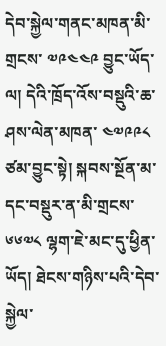དེབ་སྐྱེལ་གནང་མཁན་མི་གྲངས་ ༧༩༤༤༩ བྱུང་ཡོད་ལ། དེའི་ཁྲོད་འོས་བསྡུའི་ཆ་ཤས་ལེན་མཁན་ ༤༧༩༩༨ ཙམ་བྱུང་སྟེ། སྐབས་སྔོན་མ་དང་བསྡུར་ན་མི་གྲངས་ ༦༦༧༨ ལྷག་ཇེ་མང་དུ་ཕྱིན་ཡོད། ཐེངས་གཉིས་པའི་དེབ་སྐྱེལ་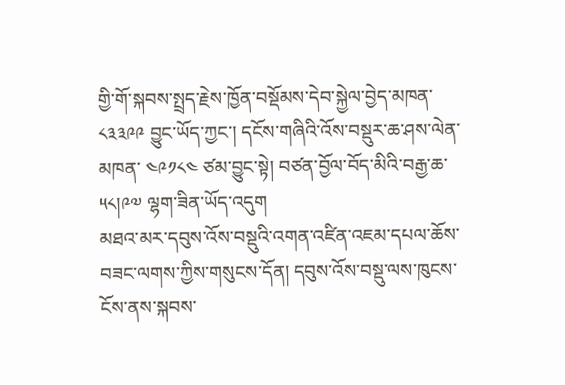གྱི་གོ་སྐབས་སྤྲད་རྗེས་ཁྱོན་བསྡོམས་དེབ་སྐྱེལ་བྱེད་མཁན་ ༨༣༣༩༩ བྱུང་ཡོད་ཀྱང་། དངོས་གཞིའི་འོས་བསྡུར་ཆ་ཤས་ལེན་མཁན་ ༤༩༡༨༤ ཙམ་བྱུང་སྟེ། བཙན་བྱོལ་བོད་མིའི་བརྒྱ་ཆ་ ༥༨།༩༧ ལྷག་ཟིན་ཡོད་འདུག
མཐའ་མར་དབུས་འོས་བསྡུའི་འགན་འཛིན་འཇམ་དཔལ་ཆོས་བཟང་ལགས་ཀྱིས་གསུངས་དོན། དབུས་འོས་བསྡུ་ལས་ཁུངས་ངོས་ནས་སྐབས་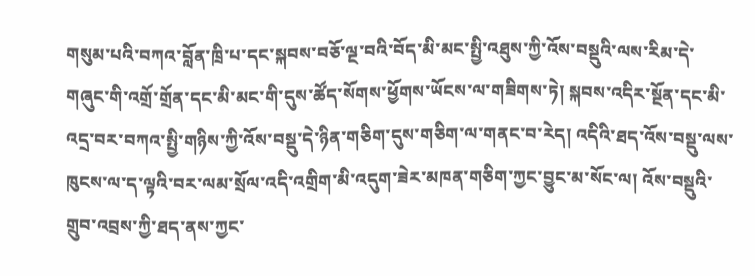གསུམ་པའི་བཀའ་བློན་ཁྲི་པ་དང་སྐབས་བཅོ་ལྔ་བའི་བོད་མི་མང་སྤྱི་འཐུས་ཀྱི་འོས་བསྡུའི་ལས་རིམ་དེ་གཞུང་གི་འགྲོ་གྲོན་དང་མི་མང་གི་དུས་ཚོད་སོགས་ཕྱོགས་ཡོངས་ལ་གཟིགས་ཏེ། སྐབས་འདིར་སྔོན་དང་མི་འདྲ་བར་བཀའ་སྤྱི་གཉིས་ཀྱི་འོས་བསྡུ་དེ་ཉིན་གཅིག་དུས་གཅིག་ལ་གནང་བ་རེད། འདིའི་ཐད་འོས་བསྡུ་ལས་ཁུངས་ལ་ད་ལྟའི་བར་ལམ་སྲོལ་འདི་འགྲིག་མི་འདུག་ཟེར་མཁན་གཅིག་ཀྱང་བྱུང་མ་སོང་ལ། འོས་བསྡུའི་གྲུབ་འབྲས་ཀྱི་ཐད་ནས་ཀྱང་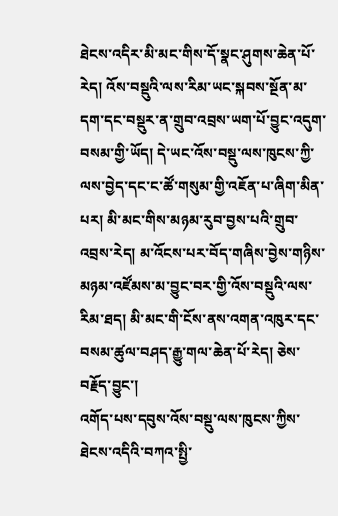ཐེངས་འདིར་མི་མང་གིས་དོ་སྣང་ཤུགས་ཆེན་པོ་རེད། འོས་བསྡུའི་ལས་རིམ་ཡང་སྐབས་སྔོན་མ་དག་དང་བསྡུར་ན་གྲུབ་འབྲས་ཡག་པོ་བྱུང་འདུག་བསམ་གྱི་ཡོད། དེ་ཡང་འོས་བསྡུ་ལས་ཁུངས་ཀྱི་ལས་བྱེད་དང་ང་ཚོ་གསུམ་གྱི་འཇོན་པ་ཞིག་མིན་པར། མི་མང་གིས་མཉམ་རུབ་བྱས་པའི་གྲུབ་འབྲས་རེད། མ་འོངས་པར་བོད་གཞིས་བྱེས་གཉིས་མཉམ་འཛོམས་མ་བྱུང་བར་གྱི་འོས་བསྡུའི་ལས་རིམ་ཐད། མི་མང་གི་ངོས་ནས་འགན་འཁུར་དང་བསམ་ཚུལ་བཤད་རྒྱུ་གལ་ཆེན་པོ་རེད། ཅེས་བརྗོད་བྱུང་།
འགོད་པས་དབུས་འོས་བསྡུ་ལས་ཁུངས་ཀྱིས་ཐེངས་འདིའི་བཀའ་སྤྱི་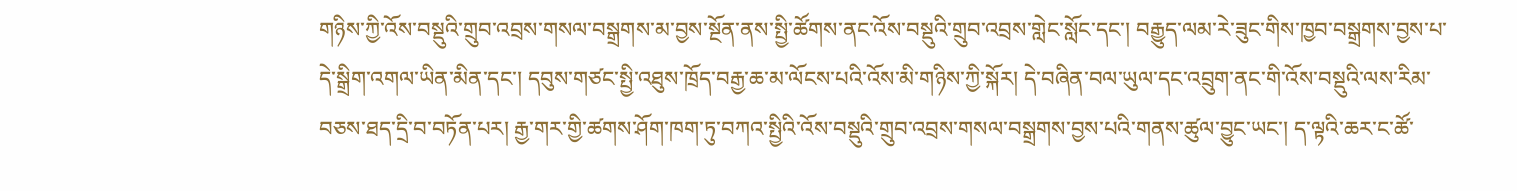གཉིས་ཀྱི་འོས་བསྡུའི་གྲུབ་འབྲས་གསལ་བསྒྲགས་མ་བྱས་སྔོན་ནས་སྤྱི་ཚོགས་ནང་འོས་བསྡུའི་གྲུབ་འབྲས་གླེང་སློང་དང་། བརྒྱུད་ལམ་རེ་ཟུང་གིས་ཁྱབ་བསྒྲགས་བྱས་པ་དེ་སྒྲིག་འགལ་ཡིན་མིན་དང་། དབུས་གཙང་སྤྱི་འཐུས་ཁྲོད་བརྒྱ་ཆ་མ་ལོངས་པའི་འོས་མི་གཉིས་ཀྱི་སྐོར། དེ་བཞིན་བལ་ཡུལ་དང་འབྲུག་ནང་གི་འོས་བསྡུའི་ལས་རིམ་བཅས་ཐད་དྲི་བ་བཏོན་པར། རྒྱ་གར་གྱི་ཚགས་ཤོག་ཁག་ཏུ་བཀའ་སྤྱིའི་འོས་བསྡུའི་གྲུབ་འབྲས་གསལ་བསྒྲགས་བྱས་པའི་གནས་ཚུལ་བྱུང་ཡང་། ད་ལྟའི་ཆར་ང་ཚོ་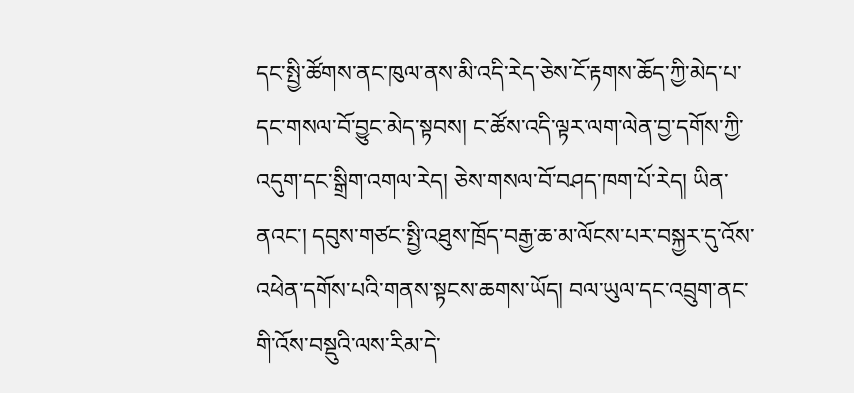དང་སྤྱི་ཚོགས་ནང་ཁུལ་ནས་མི་འདི་རེད་ཅེས་ངོ་རྟགས་ཆོད་ཀྱི་མེད་པ་དང་གསལ་བོ་བྱུང་མེད་སྟབས། ང་ཚོས་འདི་ལྟར་ལག་ལེན་བྱ་དགོས་ཀྱི་འདུག་དང་སྒྲིག་འགལ་རེད། ཅེས་གསལ་བོ་བཤད་ཁག་པོ་རེད། ཡིན་ནའང་། དབུས་གཙང་སྤྱི་འཐུས་ཁྲོད་བརྒྱ་ཆ་མ་ལོངས་པར་བསྐྱར་དུ་འོས་འཕེན་དགོས་པའི་གནས་སྟངས་ཆགས་ཡོད། བལ་ཡུལ་དང་འབྲུག་ནང་གི་འོས་བསྡུའི་ལས་རིམ་དེ་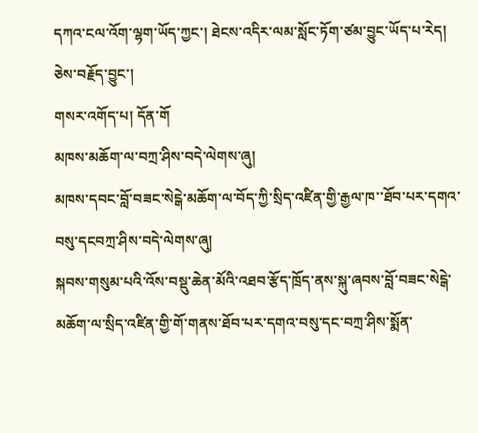དཀའ་ངལ་འོག་ལྷག་ཡོད་ཀྱང་། ཐེངས་འདིར་ལམ་སློང་ཏོག་ཙམ་བྱུང་ཡོད་པ་རེད། ཅེས་བརྗོད་བྱུང་།
གསར་འགོད་པ། དོན་གོ
མཁས་མཆོག་ལ་བཀྲ་ཤིས་བདེ་ལེགས་ཞུ།
མཁས་དབང་བློ་བཟང་སེངྒེ་མཆོག་ལ་བོད་ཀྱི་སྲིད་འཛིན་གྱི་རྒྱལ་ཁ་་ཐོབ་པར་དགའ་བསུ་དངབཀྲ་ཤིས་བདེ་ལེགས་ཞུ།
སྐབས་གསུམ་པའི་འོས་བསྡུ་ཆེན་མོའི་འཐབ་རྩོད་ཁྲོད་ནས་སྐུ་ཞབས་བློ་བཟང་སེངྒེ་མཆོག་ལ་སྲིད་འཛིན་གྱི་གོ་གནས་ཐོབ་པར་དགའ་བསུ་དང་བཀྲ་ཤིས་སྨོན་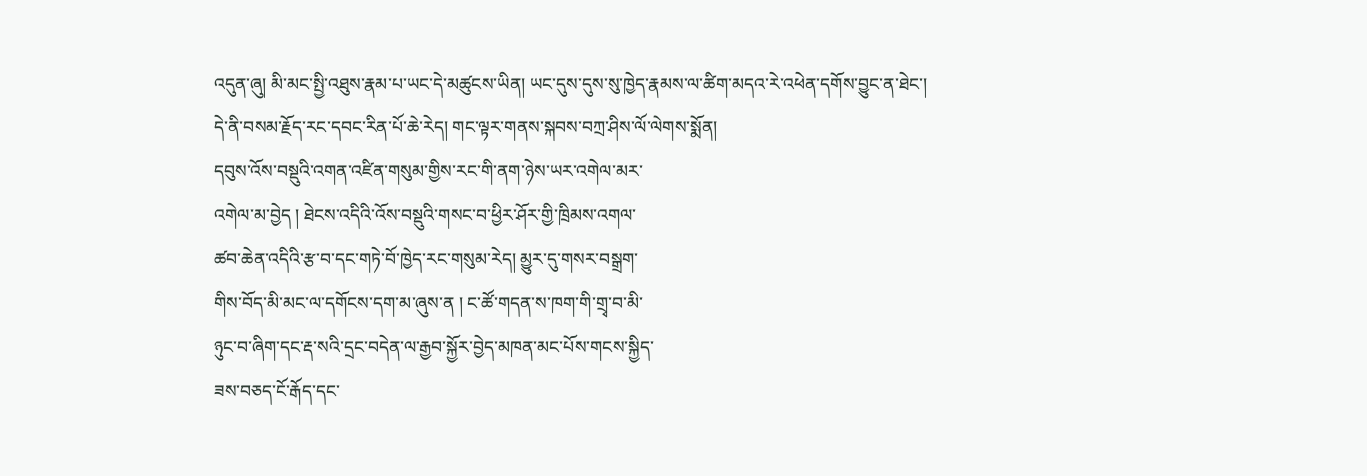འདུན་ཞུ། མི་མང་སྤྱི་འཐུས་རྣམ་པ་ཡང་དེ་མཚུངས་ཡིན། ཡང་དུས་དུས་སུ་ཁྱེད་རྣམས་ལ་ཚིག་མདའ་རེ་འཕེན་དགོས་བྱུང་ན་ཐེང་། དེ་ནི་བསམ་རྗོད་རང་དབང་རིན་པོ་ཆེ་རེད། གང་ལྟར་གནས་སྐབས་བཀྲ་ཤིས་ལོ་ལེགས་སྨོན།
དབུས་འོས་བསྡུའི་འགན་འཛིན་གསུམ་གྱིས་རང་གི་ནག་ཉེས་ཡར་འགེལ་མར་
འགེལ་མ་བྱེད ། ཐེངས་འདིའི་འོས་བསྡུའི་གསང་བ་ཕྱིར་ཤོར་གྱི་ཁྲིམས་འགལ་
ཚབ་ཆེན་འདིའི་རྩ་བ་དང་གཏེ་བོ་ཁྱེད་རང་གསུམ་རེད། མྱུར་དུ་གསར་བསྒྲག་
གིས་བོད་མི་མང་ལ་དགོངས་དག་མ་ཞུས་ན ། ང་ཚོ་གདན་ས་ཁག་གི་གྲྭ་བ་མི་
ཉུང་བ་ཞིག་དང་རྡ་སའི་དྲང་བདེན་ལ་རྒྱབ་སྐྱོར་བྱེད་མཁན་མང་པོས་གངས་སྐྱིད་
ཟས་བཅད་ངོ་རྒོད་དང་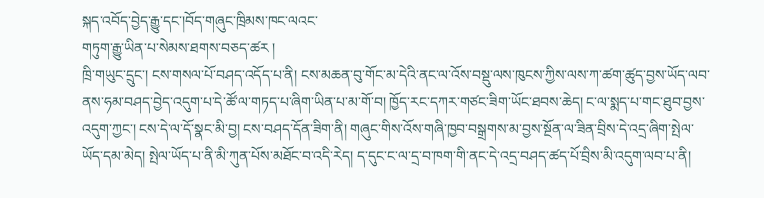སྐད་འབོད་བྱེད་རྒྱུ་དང་།བོད་གཞུང་ཁྲིམས་ཁང་ལའང་
གཏུག་རྒྱུ་ཡིན་པ་སེམས་ཐགས་བཅད་ཚར །
ཁྲི་གཡུང་དྲུང་། ངས་གསལ་པོ་བཤད་འདོད་པ་ནི། ངས་མཆན་བུ་གོང་མ་དེའི་ནང་ལ་འོས་བསྡུ་ལས་ཁུངས་ཀྱིས་ལས་ཀ་ཚག་ཚུད་བྱས་ཡོད་ལབ་ནས་ཧམ་བཤད་བྱེད་འདུག་པ་དེ་ཚོ་ལ་གཏད་པ་ཞིག་ཡིན་པ་མ་གོ་བ། ཁྱོད་རང་དཀར་གཙང་ཟིག་ཡོང་ཐབས་ཆེད། ང་ལ་སྨད་པ་གང་ཐུབ་བྱས་འདུག་ཀྱང་། ངས་དེ་ལ་དོ་སྣང་མི་བྱ། ངས་བཤད་དོན་ཟིག་ནི། གཞུང་གིས་འོས་གཞི་ཁྱབ་བསྒྲགས་མ་བྱས་སྔོན་ལ་ཟིན་བྲིས་དེ་འདྲ་ཞིག་སྤེལ་ཡོད་དམ་མེད། སྤེལ་ཡོད་པ་ནི་མི་ཀུན་པོས་མཐོང་བ་འདི་རེད། ད་དུང་ང་ལ་དྲ་བ་ཁག་གི་ནང་དེ་འདྲ་བཤད་ཚད་པོ་བྲིས་མི་འདུག་ལབ་པ་ནི།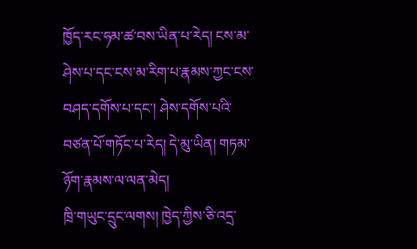ཁྱོད་རང་ཧམ་ཚ་བས་ཡིན་པ་རེད། ངས་མ་ཤེས་པ་དང་ངས་མ་རིག་པ་རྣམས་ཀྱང་ངས་བཤད་དགོས་པ་དང་། ཤེས་དགོས་པའི་བཙན་པོ་གཏོང་པ་རེད། དེ་མུ་ཡིན། གཏམ་ཉོག་རྣམས་ལ་ལན་མེད།
ཁྲི་གཡུང་དྲུང་ལགས། ཁྱེད་ཀྱིས་ཅི་འདྲ་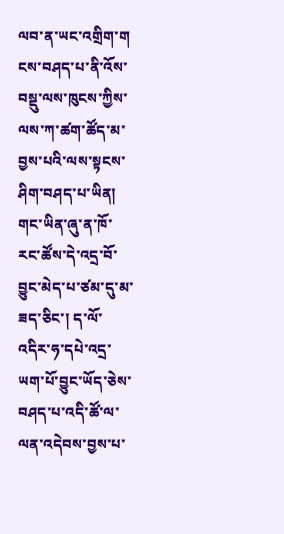ལབ་ན་ཡང་འགྲིག་ག ངས་བཤད་པ་ནི་འོས་བསྡུ་ལས་ཁུངས་ཀྱིས་ལས་ཀ་ཚག་ཚོད་མ་བྱས་པའི་ལས་སྟངས་ཤིག་བཤད་པ་ཡིན། གང་ཡིན་ཞུ་ན་ཁོ་རང་ཚོས་དེ་འདྲ་བོ་བྱུང་མེད་པ་ཙམ་དུ་མ་ཟད་ཅིང་། ད་ལོ་འདིར་ཧ་དཔེ་འདྲ་ཡག་པོ་བྱུང་ཡོད་ཅེས་བཤད་པ་འདི་ཚོ་ལ་ལན་འདེབས་བྱས་པ་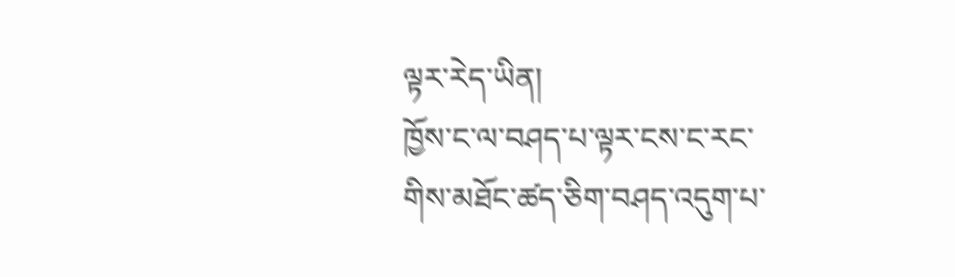ལྟར་རེད་ཡིན།
ཁྱོས་ང་ལ་བཤད་པ་ལྟར་ངས་ང་རང་གིས་མཐོང་ཚད་ཅིག་བཤད་འདུག་པ་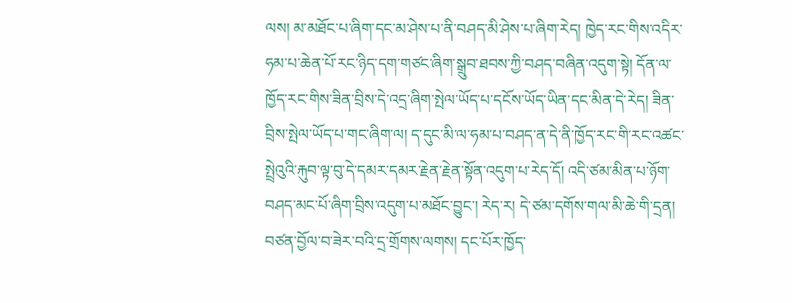ལས། མ་མཐོང་པ་ཞིག་དང་མ་ཤེས་པ་ནི་བཤད་མི་ཤེས་པ་ཞིག་རེད། ཁྱེད་རང་གིས་འདིར་ཧམ་པ་ཆེན་པོ་རང་ཉིད་དག་གཙང་ཞིག་སྒྲུབ་ཐབས་ཀྱི་བཤད་བཞིན་འདུག་སྟེ། དོན་ལ་ཁྱོད་རང་གིས་ཟིན་བྲིས་དེ་འདྲ་ཞིག་སྤེལ་ཡོད་པ་དངོས་ཡོད་ཡིན་དང་མིན་དེ་རེད། ཟིན་བྲིས་སྤེལ་ཡོད་པ་གང་ཞིག་ལ། ད་དུང་མི་ལ་ཧམ་པ་བཤད་ན་དེ་ནི་ཁྱོད་རང་གི་རང་འཚང་སྤྲེའུའི་རྐུབ་ལྟ་བུ་དེ་དམར་དམར་རྗེན་རྗེན་སྟོན་འདུག་པ་རེད་དོ། འདི་ཙམ་མིན་པ་ཉོག་བཤད་མང་པོ་ཞིག་བྲིས་འདུག་པ་མཐོང་བྱུང་། རེད་ར། དེ་ཙམ་དགོས་གལ་མི་ཆེ་གི་དྲན།
བཙན་བྱོལ་བ་ཟེར་བའི་དྲ་གྲོགས་ལགས། དང་པོར་ཁྱོད་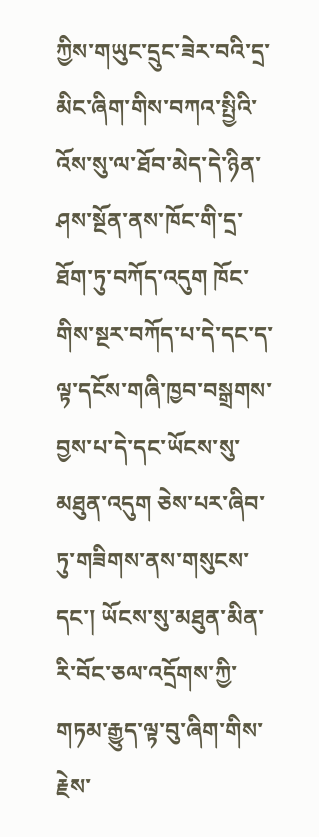ཀྱིས་གཡུང་དྲུང་ཟེར་བའི་དྲ་མིང་ཞིག་གིས་བཀའ་སྤྱིའི་འོས་སུ་ལ་ཐོབ་མེད་དེ་ཉིན་ཤས་སྔོན་ནས་ཁོང་གི་དྲ་ཐོག་ཏུ་བཀོད་འདུག ཁོང་གིས་སྔར་བཀོད་པ་དེ་དང་ད་ལྟ་དངོས་གཞི་ཁྱབ་བསྒྲགས་བྱས་པ་དེ་དང་ཡོངས་སུ་མཐུན་འདུག ཅེས་པར་ཞིབ་ཏུ་གཟིགས་ནས་གསུངས་དང་། ཡོངས་སུ་མཐུན་མིན་རི་བོང་ཅལ་འདྲོགས་ཀྱི་གཏམ་རྒྱུད་ལྟ་བུ་ཞིག་གིས་རྗེས་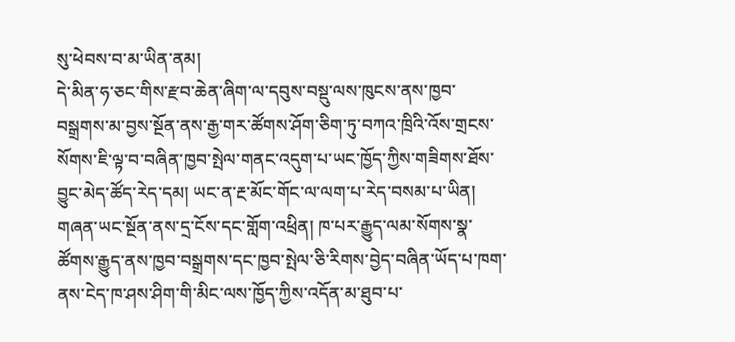སུ་ཕེབས་བ་མ་ཡིན་ནམ།
དེ་མིན་ཧ་ཅང་གིས་རྫབ་ཆེན་ཞིག་ལ་དབུས་བསྡུ་ལས་ཁུངས་ནས་ཁྱབ་བསྒྲགས་མ་བྱས་སྔོན་ནས་རྒྱ་གར་ཚོགས་ཤོག་ཅིག་ཏུ་བཀའ་ཁྲིའི་འོས་གྲངས་སོགས་ཇི་ལྟ་བ་བཞིན་ཁྱབ་སྤེལ་གནང་འདུག་པ་ཡང་ཁྱོད་ཀྱིས་གཟིགས་ཐོས་བྱུང་མེད་ཚོད་རེད་དམ། ཡང་ན་རྔ་མོང་གོང་ལ་ལག་པ་རེད་བསམ་པ་ཡིན།
གཞན་ཡང་སྔོན་ནས་དྲ་ངོས་དང་གློག་འཕྲིན། ཁ་པར་རྒྱུད་ལམ་སོགས་སྣ་ཚོགས་རྒྱུད་ནས་ཁྱབ་བསྒྲགས་དང་ཁྱབ་སྤེལ་ཅི་རིགས་བྱེད་བཞིན་ཡོད་པ་ཁག་ནས་ངེད་ཁ་ཤས་ཤིག་གི་མིང་ལས་ཁྱོད་ཀྱིས་འདོན་མ་ཐུབ་པ་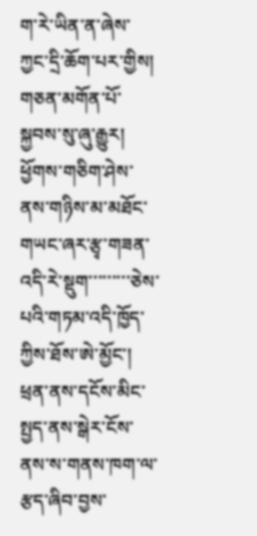ག་རེ་ཡིན་ན་ཞེས་ཀྱང་དྲི་ཆོག་པར་གྱིས།
གཅན་མགོན་པོ་སྐྱབས་སུ་ཞུ་རྒྱུར། ཕྱོགས་གཅིག་ཤེས་ནས་གཉིས་མ་མཐོང་གཡང་ཞར་རྩྭ་གཟན་འདི་རེ་སྡུག་་་་་་་་་ཅེས་པའི་གཏམ་འདི་ཁྱོད་ཀྱིས་ཐོས་ཨེ་མྱོང་། ཕྲན་ནས་དངོས་མིང་སྤྱད་ནས་སྒེར་ངོས་ནས་ས་གནས་ཁག་ལ་རྩད་ཞིབ་བྱས་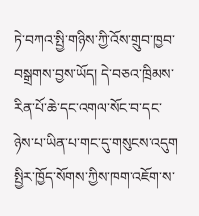ཏེ་བཀའ་སྤྱི་གཉིས་ཀྱི་འོས་གྲུབ་ཁྱབ་བསྒྲགས་བྱས་ཡོད། དེ་བཅའ་ཁྲིམས་རིན་པོ་ཆེ་དང་འགལ་སོང་བ་དང་ཉེས་པ་ཡིན་པ་གང་དུ་གསུངས་འདུག
སྤྱིར་ཁྱོད་སོགས་ཀྱིས་ཁག་འཇོག་ས་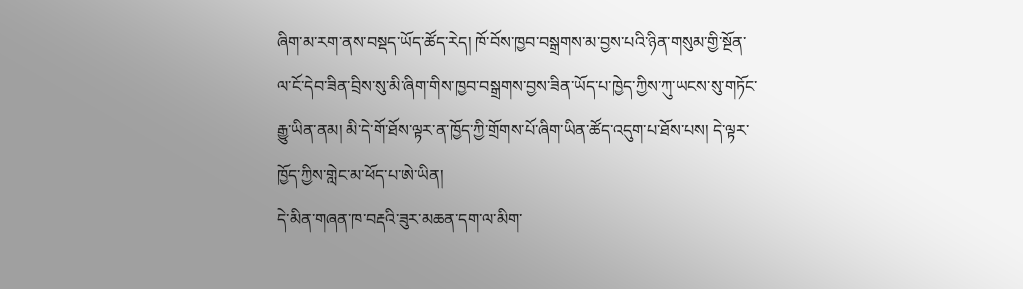ཞིག་མ་རག་ནས་བསྡད་ཡོད་ཚོད་རེད། ཁོ་བོས་ཁྱབ་བསྒྲགས་མ་བྱས་པའི་ཉིན་གསུམ་གྱི་སྔོན་ལ་ངོ་དེབ་ཟིན་བྲིས་སུ་མི་ཞིག་གིས་ཁྱབ་བསྒྲགས་བྱས་ཟིན་ཡོད་པ་ཁྱེད་ཀྱིས་ཀུ་ཡངས་སུ་གཏོང་རྒྱུ་ཡིན་ནམ། མི་དེ་གོ་ཐོས་ལྟར་ན་ཁྱོད་ཀྱི་གྲོགས་པོ་ཞིག་ཡིན་ཚོད་འདུག་པ་ཐོས་པས། དེ་ལྟར་ཁྱོད་ཀྱིས་གླེང་མ་ཕོད་པ་ཨེ་ཡིན།
དེ་མིན་གཞན་ཁ་བརྡའི་ཟུར་མཆན་དག་ལ་མིག་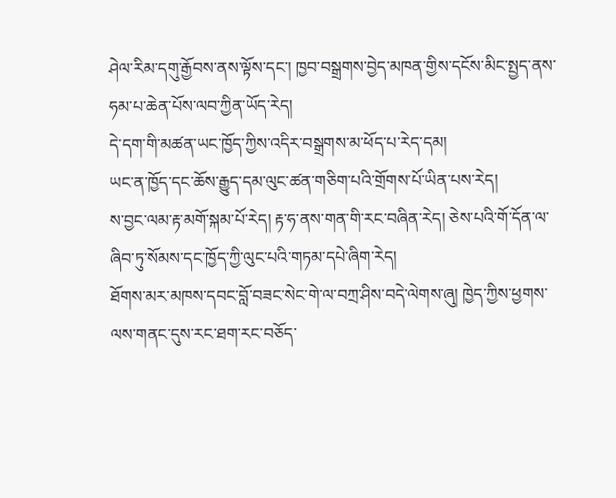ཤེལ་རིམ་དགུ་རྒྱོབས་ནས་ལྟོས་དང་། ཁྱབ་བསྒྲགས་བྱེད་མཁན་གྱིས་དངོས་མིང་སྤྱད་ནས་ཧམ་པ་ཆེན་པོས་ལབ་ཀྱིན་ཡོད་རེད།
དེ་དག་གི་མཚན་ཡང་ཁྱོད་ཀྱིས་འདིར་བསྒྲགས་མ་ཕོད་པ་རེད་དམ།
ཡང་ན་ཁྱོད་དང་ཆོས་རྒྱུད་དམ་ལུང་ཚན་གཅིག་པའི་གྲོགས་པོ་ཡིན་པས་རེད།
ས་བྱང་ལམ་རྟ་མགོ་སྐམ་པོ་རེད། རྟ་ཧ་ནས་གན་གི་རང་བཞིན་རེད། ཅེས་པའི་གོ་དོན་ལ་ཞིབ་ཏུ་སོམས་དང་ཁྱོད་ཀྱི་ལུང་པའི་གཏམ་དཔེ་ཞིག་རེད།
ཐོགས་མར་མཁས་དབང་བློ་བཟང་སེང་གེ་ལ་བཀྲ་ཤིས་བདེ་ལེགས་ཞུ། ཁྱེད་ཀྱིས་ཕྱགས་ལས་གནང་དུས་རང་ཐག་རང་བཅོད་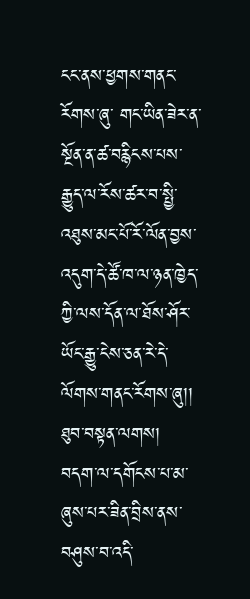ངང་ནས་ཕྱགས་གནང་རོགས་ཞུ་ གང་ཡིན་ཟེར་ན་སྔོན་ན་ཚ་བརྙིངས་པས་རྒྱུད་ལ་རོས་ཚར་བ་སྤྱི་འཐུས་མང་པོ་རོ་ལོན་བྱས་འདུག་དེ་ཚོ་ཁ་ལ་ཉན་ཁྱེད་ཀྱི་ལས་དོན་ལ་ཐོས་ཤོར་ཡོང་རྒྱུ་ངེས་ཅན་རེ་དེ་ལོགས་གནང་རོགས་ཞུ།།
ཐུབ་བསྟན་ལགས།
བདག་ལ་དགོངས་པ་མ་ཞུས་པར་ཟིན་བྲིས་ནས་བཤུས་བ་འདི་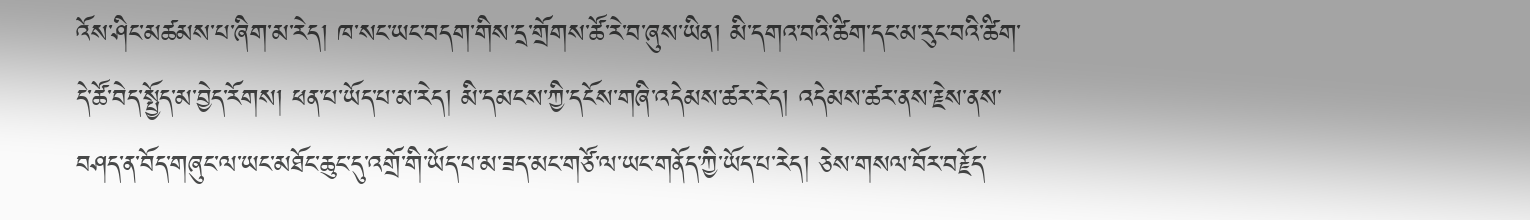འོས་ཤིང་མཚམས་པ་ཞིག་མ་རེད། ཁ་སང་ཡང་བདག་གིས་དྲ་གྲོགས་ཚོ་རེ་བ་ཞུས་ཡིན། མི་དགའ་བའི་ཚིག་དང་མ་རུང་བའི་ཚིག་དེ་ཚོ་བེད་སྤྱོད་མ་བྱེད་རོགས། ཕན་པ་ཡོད་པ་མ་རེད། མི་དམངས་ཀྱི་དངོས་གཞི་འདེམས་ཚར་རེད། འདེམས་ཚར་ནས་རྗེས་ནས་བཤད་ན་བོད་གཞུང་ལ་ཡང་མཐོང་ཆུང་དུ་འགྲོ་གི་ཡོད་པ་མ་ཟད་མང་གཙོ་ལ་ཡང་གནོད་ཀྱི་ཡོད་པ་རེད། ཅེས་གསལ་བོར་བརྗོད་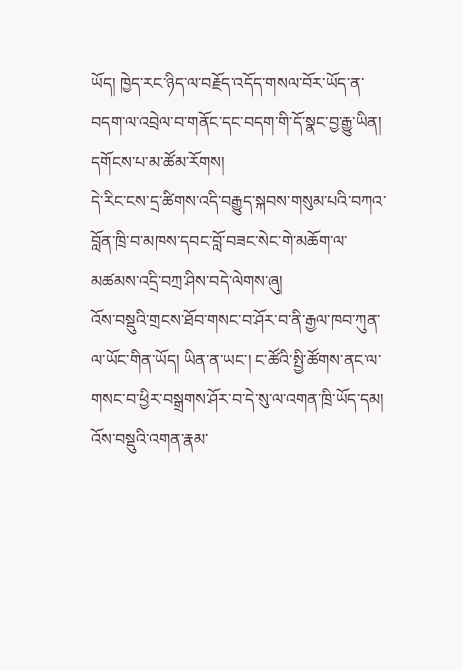ཡོད། ཁྱེད་རང་ཉིད་ལ་བརྗོད་འདོད་གསལ་བོར་ཡོད་ན་བདག་ལ་འབྲེལ་བ་གནོང་དང་བདག་གི་དོ་སྣང་བྱ་རྒྱུ་ཡིན། དགོངས་པ་མ་ཚོམ་རོགས།
དེ་རིང་ངས་དྲ་ཚིགས་འདི་བརྒྱུད་སྐབས་གསུམ་པའི་བཀའ་བློན་ཁྲི་བ་མཁས་དབང་བློ་བཟང་སེང་གེ་མཆོག་ལ་མཚམས་འདྲི་བཀྲ་ཤིས་བདེ་ལེགས་ཞུ།
འོས་བསྡུའི་གྲངས་ཐོབ་གསང་བ་ཤོར་བ་ནི་རྒྱལ་ཁབ་ཀུན་ལ་ཡོང་གིན་ཡོད། ཡིན་ན་ཡང་། ང་ཚོའི་སྤྱི་ཚོགས་ནང་ལ་གསང་བ་ཕྱིར་བསྒྲགས་ཤོར་བ་དེ་སུ་ལ་འགན་ཁྲི་ཡོད་དམ། འོས་བསྡུའི་འགན་རྣམ་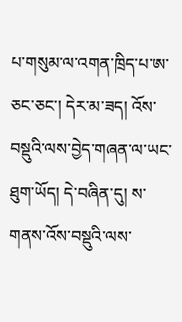པ་གསུམ་ལ་འགན་ཁྲིད་པ་ཨ་ཅང་ཅང་། དེར་མ་ཟད། འོས་བསྡུའི་ལས་བྱེད་གཞན་ལ་ཡང་ཐུག་ཡོད། དེ་བཞིན་དུ། ས་གནས་འོས་བསྡུའི་ལས་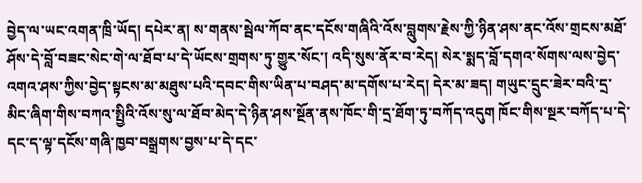བྱེད་ལ་ཡང་འགན་ཁྲི་ཡོད། དཔེར་ན། ས་གནས་སྦེལ་ཀོབ་ནང་དངོས་གཞིའི་འོས་བླུགས་རྗེས་ཀྱི་ཉིན་ཤས་ནང་འོས་གྲངས་མཐོ་ཤོས་དེ་བློ་བཟང་སེང་གེ་ལ་ཐོབ་པ་དེ་ཡོངས་གྲགས་ཏུ་གྱུར་སོང་། འདི་སུས་ནོར་བ་རེད། སེར་སྨད་བློ་དགའ་སོགས་ལས་བྱེད་འགའ་ཤས་ཀྱིས་བྱེད་སྟངས་མ་མཐུས་པའི་དབང་གིས་ཡིན་པ་བཤད་མ་དགོས་པ་རེད། དེར་མ་ཟད། གཡུང་དྲུང་ཟེར་བའི་དྲ་མིང་ཞིག་གིས་བཀའ་སྤྱིའི་འོས་སུ་ལ་ཐོབ་མེད་དེ་ཉིན་ཤས་སྔོན་ནས་ཁོང་གི་དྲ་ཐོག་ཏུ་བཀོད་འདུག ཁོང་གིས་སྔར་བཀོད་པ་དེ་དང་ད་ལྟ་དངོས་གཞི་ཁྱབ་བསྒྲགས་བྱས་པ་དེ་དང་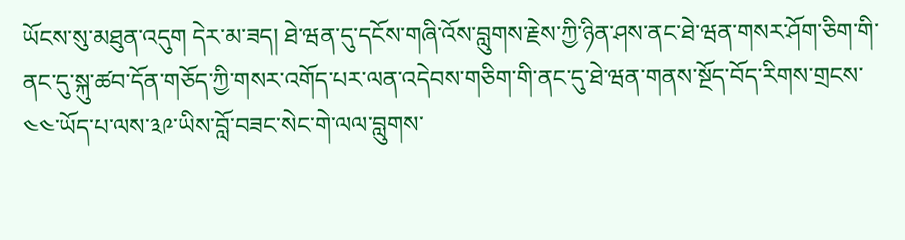ཡོངས་སུ་མཐུན་འདུག དེར་མ་ཟད། ཐེ་ཝན་དུ་དངོས་གཞི་འོས་བླུགས་རྗེས་ཀྱི་ཉིན་ཤས་ནང་ཐེ་ཝན་གསར་ཤོག་ཅིག་གི་ནང་དུ་སྐུ་ཚབ་དོན་གཅོད་ཀྱི་གསར་འགོད་པར་ལན་འདེབས་གཅིག་གི་ནང་དུ་ཐེ་ཝན་གནས་སྔོད་བོད་རིགས་གྲངས་༤༤་ཡོད་པ་ལས་༣༩་ཡིས་བློ་བཟང་སེང་གེ་ལལ་བླུགས་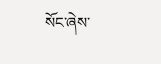སོང་ཞེས་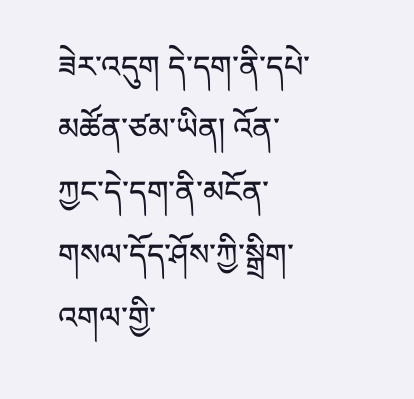ཟེར་འདུག དེ་དག་ནི་དཔེ་མཚོན་ཙམ་ཡིན། འོན་ཀྱང་དེ་དག་ནི་མངོན་གསལ་དོད་ཤོས་ཀྱི་སྒྲིག་འགལ་གྱི་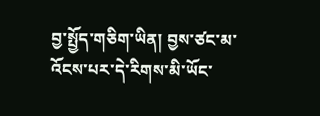བྱ་སྤྱོད་གཅིག་ཡིན། བྱས་ཙང་མ་འོངས་པར་དེ་རིགས་མི་ཡོང་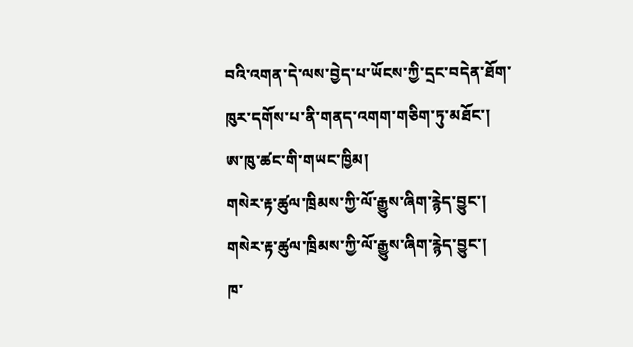བའི་འགན་དེ་ལས་བྱེད་པ་ཡོངས་ཀྱི་དྲང་བདེན་ཐོག་ཁུར་དགོས་པ་ནི་གནད་འགག་གཅིག་ཏུ་མཐོང་།
ཨ་ཁུ་ཚང་གི་གཡང་ཁྱིམ།
གསེར་རྟ་ཚུལ་ཁྲིམས་ཀྱི་ལོ་རྒྱུས་ཞིག་རྙེད་བྱུང་།
གསེར་རྟ་ཚུལ་ཁྲིམས་ཀྱི་ལོ་རྒྱུས་ཞིག་རྙེད་བྱུང་།
ཁ་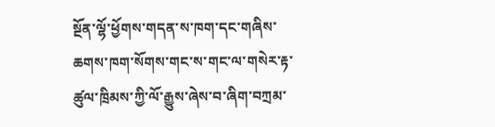སྔོན་ལྷོ་ཕྱོགས་གདན་ས་ཁག་དང་གཞིས་ཆགས་ཁག་སོགས་གང་ས་གང་ལ་གསེར་རྟ་ཚུལ་ཁྲིམས་ཀྱི་ལོ་རྒྱུས་ཞེས་བ་ཞིག་བཀྲམ་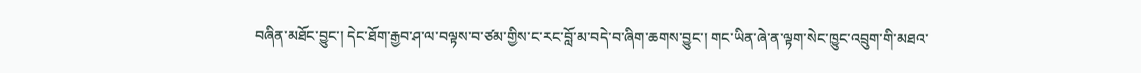བཞིན་མཐོང་བྱུང་། དེང་ཐོག་རྒྱབ་ཤ་ལ་བལྟས་བ་ཙམ་གྱིས་ང་རང་བློ་མ་བདེ་བ་ཞིག་ཆགས་བྱུང་། གང་ཡིན་ཞེ་ན་ལྟག་སེང་ཁྱུང་འབྲུག་གི་མཐའ་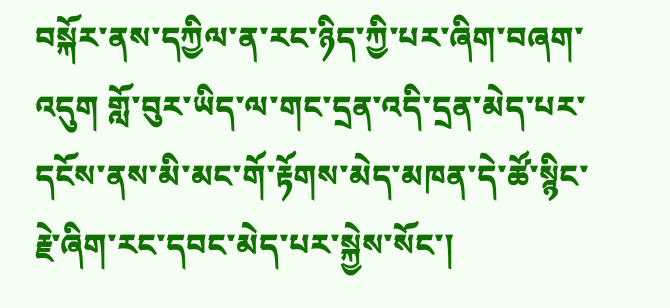བསྐོར་ནས་དཀྱིལ་ན་རང་ཉིད་ཀྱི་པར་ཞིག་བཞག་འདུག གློ་བུར་ཡིད་ལ་གང་དྲན་འདི་དྲན་མེད་པར་དངོས་ནས་མི་མང་གོ་རྟོགས་མེད་མཁན་དེ་ཚོ་སྙིང་རྗེ་ཞིག་རང་དབང་མེད་པར་སྐྱེས་སོང་།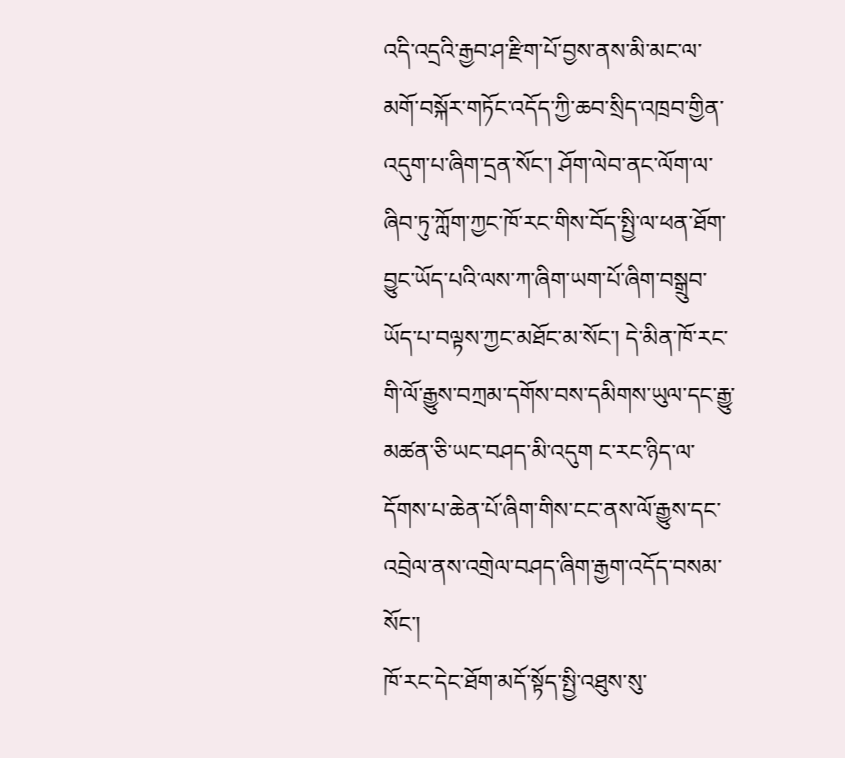འདི་འདྲའི་རྒྱབ་ཤ་རྫིག་པོ་བྱས་ནས་མི་མང་ལ་མགོ་བསྐོར་གཏོང་འདོད་ཀྱི་ཆབ་སྲིད་འཁྲབ་གྱིན་འདུག་པ་ཞིག་དྲན་སོང་། ཤོག་ལེབ་ནང་ལོག་ལ་ཞིབ་ཏུ་ཀློག་ཀྱང་ཁོ་རང་གིས་བོད་སྤྱི་ལ་ཕན་ཐོག་བྱུང་ཡོད་པའི་ལས་ཀ་ཞིག་ཡག་པོ་ཞིག་བསྒྲུབ་ཡོད་པ་བལྟས་ཀྱང་མཐོང་མ་སོང་། དེ་མིན་ཁོ་རང་གི་ལོ་རྒྱུས་བཀྲམ་དགོས་བས་དམིགས་ཡུལ་དང་རྒྱུ་མཚན་ཅི་ཡང་བཤད་མི་འདུག ང་རང་ཉིད་ལ་དོགས་པ་ཆེན་པོ་ཞིག་གིས་ངང་ནས་ལོ་རྒྱུས་དང་འབྲེལ་ནས་འགྲེལ་བཤད་ཞིག་རྒྱག་འདོད་བསམ་སོང་།
ཁོ་རང་དེང་ཐོག་མདོ་སྟོད་སྤྱི་འཐུས་སུ་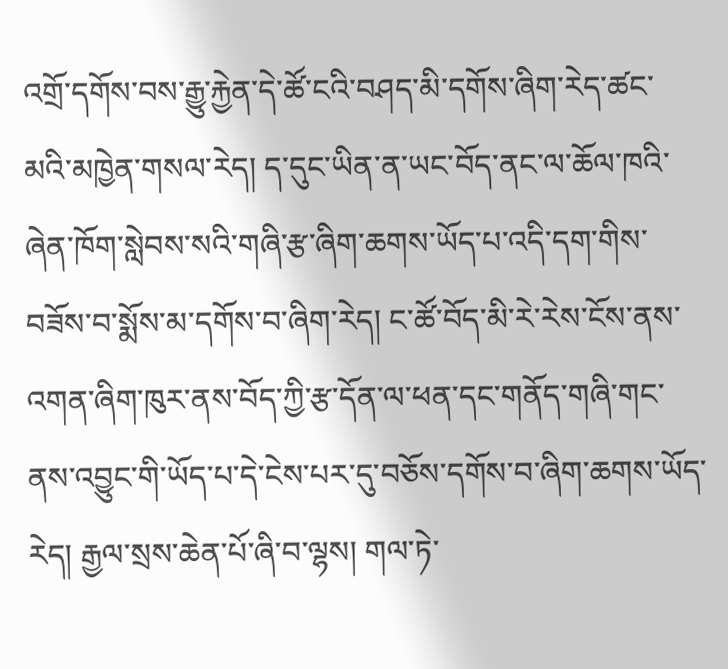འགྲོ་དགོས་བས་རྒྱུ་རྐྱེན་དེ་ཚོ་ངའི་བཤད་མི་དགོས་ཞིག་རེད་ཚང་མའི་མཁྱེན་གསལ་རེད། ད་དུང་ཡིན་ན་ཡང་བོད་ནང་ལ་ཆོལ་ཁའི་ཞེན་ཁོག་སླེབས་སའི་གཞི་རྩ་ཞིག་ཆགས་ཡོད་པ་འདི་དག་གིས་བཟོས་བ་སྨོས་མ་དགོས་བ་ཞིག་རེད། ང་ཚོ་བོད་མི་རེ་རེས་ངོས་ནས་འགན་ཞིག་ཁུར་ནས་བོད་ཀྱི་རྩ་དོན་ལ་ཕན་དང་གནོད་གཞི་གང་ནས་འབྱུང་གི་ཡོད་པ་དེ་ངེས་པར་དུ་བཅོས་དགོས་བ་ཞིག་ཆགས་ཡོད་རེད། རྒྱལ་སྲས་ཆེན་པོ་ཞི་བ་ལྷས། གལ་ཏེ་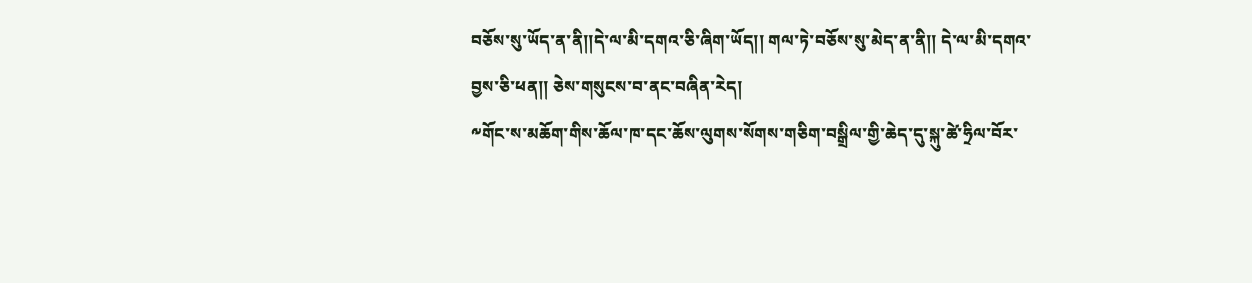བཅོས་སུ་ཡོད་ན་ནི།།དེ་ལ་མི་དགའ་ཅི་ཞིག་ཡོད།། གལ་ཏེ་བཅོས་སུ་མེད་ན་ནི།། དེ་ལ་མི་དགའ་བྱས་ཅི་ཕན།། ཅེས་གསུངས་བ་ནང་བཞིན་རེད།
༸གོང་ས་མཆོག་གིས་ཆོལ་ཁ་དང་ཆོས་ལུགས་སོགས་གཅིག་བསྒྲིལ་གྱི་ཆེད་དུ་སྐུ་ཚེ་ཧྲིལ་བོར་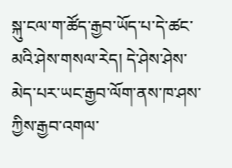སྐུ་ངལ་ག་ཚོད་རྒྱབ་ཡོད་པ་དེ་ཚང་མའི་ཤེས་གསལ་རེད། དེ་ཤེས་ཤེས་མེད་པར་ཡང་རྒྱབ་ལོག་ནས་ཁ་ཤས་ཀྱིས་རྒྱབ་འགལ་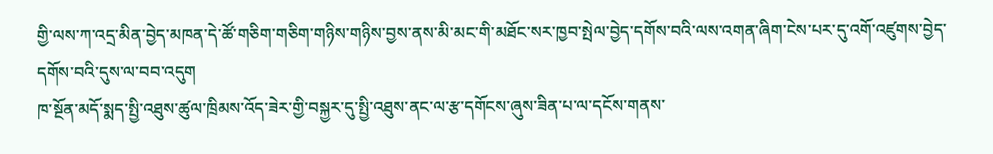གྱི་ལས་ཀ་འདྲ་མིན་བྱེད་མཁན་དེ་ཚོ་གཅིག་གཅིག་གཉིས་གཉིས་བྱས་ནས་མི་མང་གི་མཐོང་སར་ཁྱབ་སྤེལ་བྱེད་དགོས་བའི་ལས་འགན་ཞིག་ངེས་པར་དུ་འགོ་འཛུགས་བྱེད་དགོས་བའི་དུས་ལ་བབ་འདུག
ཁ་སྔོན་མདོ་སྨད་སྤྱི་འཐུས་ཚུལ་ཁྲིམས་འོད་ཟེར་གྱི་བསྐྱར་དུ་སྤྱི་འཐུས་ནང་ལ་རྩ་དགོངས་ཞུས་ཟིན་པ་ལ་དངོས་གནས་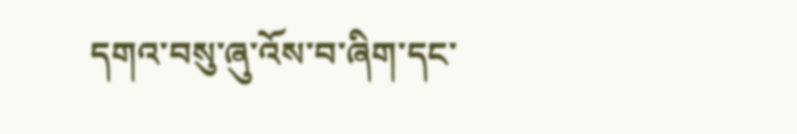དགའ་བསུ་ཞུ་འོས་བ་ཞིག་དང་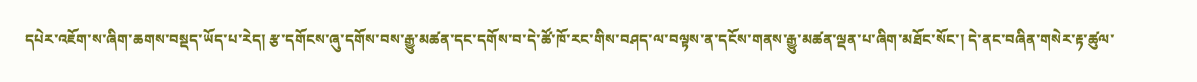དཔེར་འཇོག་ས་ཞིག་ཆགས་བསྡད་ཡོད་པ་རེད། རྩ་དགོངས་ཞུ་དགོས་བས་རྒྱུ་མཚན་དང་དགོས་བ་དེ་ཚོ་ཁོ་རང་གིས་བཤད་ལ་བལྟས་ན་དངོས་གནས་རྒྱུ་མཚན་ལྡན་པ་ཞིག་མཐོང་སོང་། དེ་ནང་བཞིན་གསེར་རྟ་ཚུལ་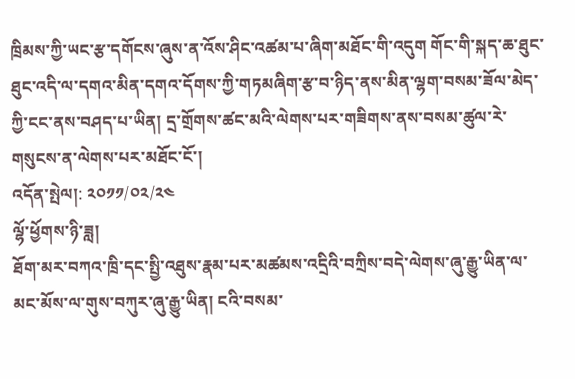ཁྲིམས་ཀྱི་ཡང་རྩ་དགོངས་ཞུས་ན་འོས་ཤིང་འཚམ་པ་ཞིག་མཐོང་གི་འདུག གོང་གི་སྐད་ཆ་ཐུང་ཐུང་འདི་ལ་དགའ་མིན་དགའ་དོགས་ཀྱི་གཏམཞིག་རྩ་བ་ཉིད་ནས་མིན་ལྷག་བསམ་ཟོལ་མེད་ཀྱི་ངང་ནས་བཤད་པ་ཡིན། དྲ་གྲོགས་ཚང་མའི་ལེགས་པར་གཟིགས་ནས་བསམ་ཚུལ་རེ་གསུངས་ན་ལེགས་པར་མཐོང་ངོ་།
འདོན་སྤེལ།: ༢༠༡༡/༠༢/༢༤
ལྷོ་ཕྱོགས་ཉི་ཟླ།
ཐོག་མར་བཀའ་ཁྲི་དང་སྤྱི་འཐུས་རྣམ་པར་མཚམས་འདྲིའི་བཀྲིས་བདེ་ལེགས་ཞུ་རྒྱུ་ཡིན་ལ་མང་མོས་ལ་གུས་བཀུར་ཞུ་རྒྱུ་ཡིན། ངའི་བསམ་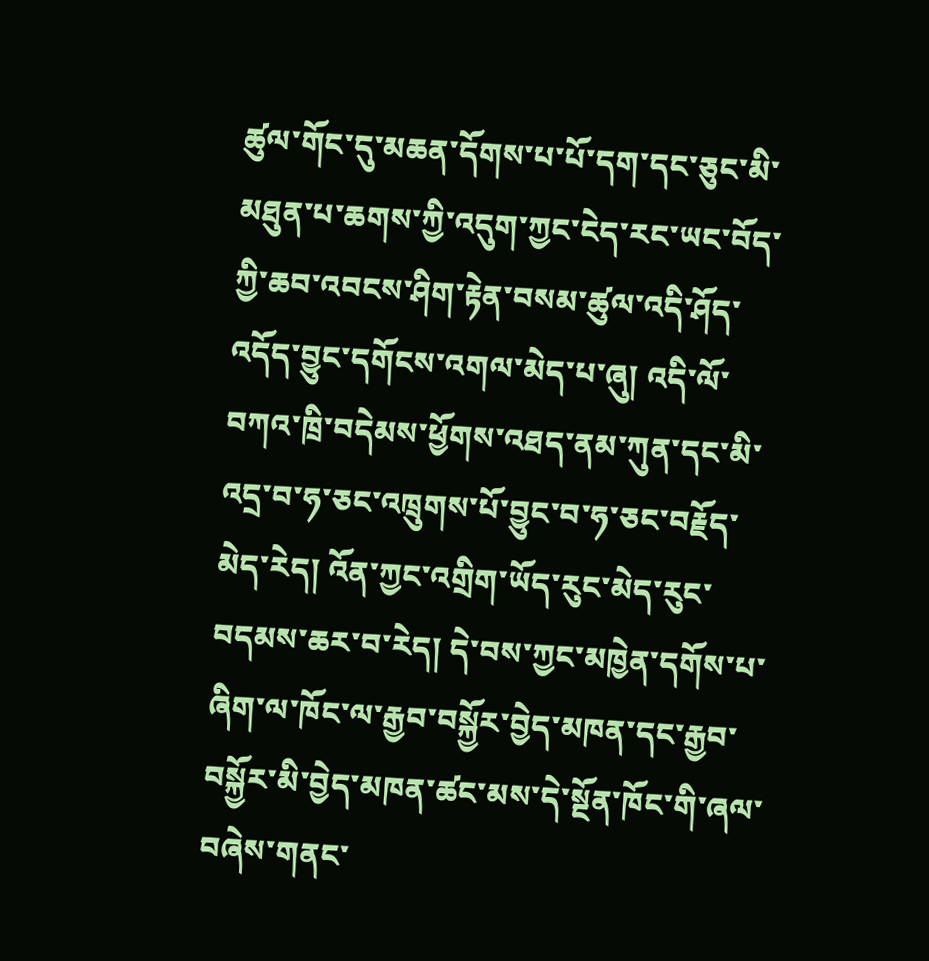ཚུལ་གོང་དུ་མཆན་དོགས་པ་པོ་དག་དང་ཅུང་མི་མཐུན་པ་ཆགས་ཀྱི་འདུག་ཀྱང་ངེད་རང་ཡང་བོད་ཀྱི་ཆབ་འབངས་ཤིག་རྟེན་བསམ་ཚུལ་འདི་ཤོད་འདོད་བྱུང་དགོངས་འགལ་མེད་པ་ཞུ། འདི་ལོ་བཀའ་ཁྲི་བདེམས་ཕྱོགས་འཐད་ནམ་ཀུན་དང་མི་འདྲ་བ་ཧ་ཅང་འཁྲུགས་པོ་བྱུང་བ་ཧ་ཅང་བརྗོད་མེད་རེད། འོན་ཀྱང་འགྲིག་ཡོད་རུང་མེད་རུང་བདམས་ཆར་བ་རེད། དེ་བས་ཀྱང་མཁྱེན་དགོས་པ་ཞིག་ལ་ཁོང་ལ་རྒྱབ་བསྐྱོར་བྱེད་མཁན་དང་རྒྱབ་བསྐྱོར་མི་བྱེད་མཁན་ཚང་མས་དེ་སྔོན་ཁོང་གི་ཞལ་བཞེས་གནང་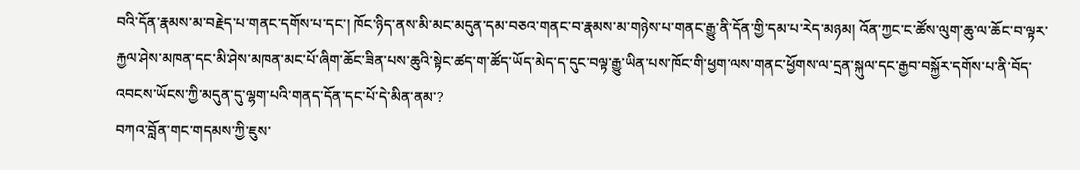བའི་དོན་རྣམས་མ་བརྗེད་པ་གནང་དགོས་པ་དང་། ཁོང་ཉིད་ནས་མི་མང་མདུན་དམ་བཅའ་གནང་བ་རྣམས་མ་གཉེས་པ་གནང་རྒྱུ་ནི་དོན་གྱི་དམ་པ་རེད་མཉམ། འོན་ཀྱང་ང་ཚོས་ལུག་ཆུ་ལ་ཆོང་བ་ལྟར་རྐྱལ་ཤེས་མཁན་དང་མི་ཤེས་མཁན་མང་པོ་ཞིག་ཆོང་ཟིན་པས་ཆུའི་སྟེང་ཚད་ག་ཚོད་ཡོད་མེད་ད་དུང་བལྟ་རྒྱུ་ཡིན་པས་ཁོང་གི་ཕྱག་ལས་གནང་ཕྱོགས་ལ་དྲན་སྐུལ་དང་རྒྱབ་བསྐྱོར་དགོས་པ་ནི་བོད་འབངས་ཡོངས་ཀྱི་མདུན་དུ་ལྷག་པའི་གནད་དོན་དང་པོ་དེ་མིན་ནམ་?
བཀའ་བློན་གང་གདམས་ཀྱི་ཇུས་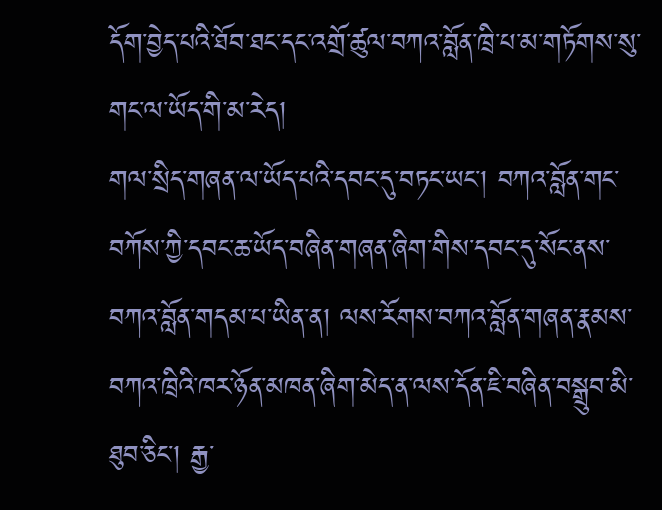དོག་བྱེད་པའི་ཐོབ་ཐང་དང་འགྲོ་ཚུལ་བཀའ་བློན་ཁྲི་པ་མ་གཏོགས་སུ་གང་ལ་ཡོད་གི་མ་རེད།
གལ་སྲིད་གཞན་ལ་ཡོད་པའི་དབང་དུ་བཏང་ཡང་། བཀའ་བློན་གང་བཀོས་ཀྱི་དབང་ཆ་ཡོད་བཞིན་གཞན་ཞིག་གིས་དབང་དུ་སོང་ནས་བཀའ་བློན་གདམ་པ་ཡིན་ན། ལས་རོགས་བཀའ་བློན་གཞན་རྣམས་བཀའ་ཁྲིའི་ཁར་ཉོན་མཁན་ཞིག་མེད་ན་ལས་དོན་ཇི་བཞིན་བསྒྲུབ་མི་ཐུབ་ཅིང་། རྒྱ་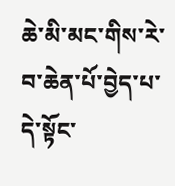ཆེ་མི་མང་གིས་རེ་བ་ཆེན་པོ་བྱེད་པ་དེ་སྟོང་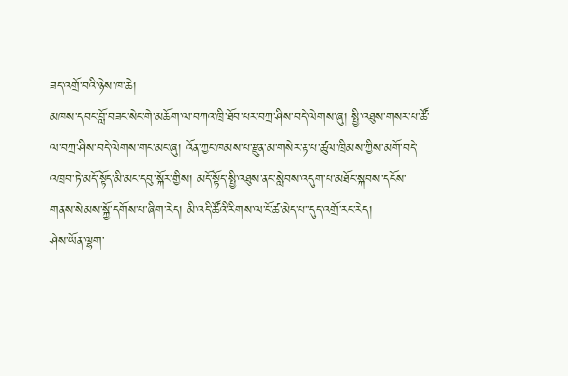ཟད་འགྲོ་བའི་ཉེས་ཁ་ཆེ།
མཁས་དབང་བློ་བཟང་སེང་གེ་མཆོག་ལ་བཀའ་ཁྲི་ཐོབ་པར་བཀྲ་ཤིས་བདེ་ལེགས་ཞུ། སྤྱི་འཐུས་གསར་པ་ཚོ་ལ་བཀྲ་ཤིས་བདེ་ལེགས་གང་མང་ཞུ། འོན་ཀྱང་ཁམས་པ་རྫུན་མ་གསེར་རྟ་པ་ཚུལ་ཁྲིམས་ཀྱིས་མགོ་བདེ་འཁྲབ་ཏེ་མདོ་སྟོད་མི་མང་དབུ་སྐོར་གྱིས། མདོ་སྟོད་སྤྱི་འཐུས་ནང་སླེབས་འདུག་པ་མཐོང་སྐབས་དངོས་གནས་སེམས་སྐྱོ་དགོས་པ་ཞིག་རེད། མི་འདི་ཚོའི་རིགས་ལ་ངོ་ཚ་མེད་པ་་དུད་འགྲོ་རང་རེད།
ཤེས་ཡོན་ལྷག་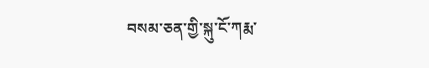བསམ་ཅན་གྱི་སྐུ་ངོ་ཀརྨ་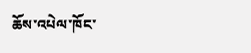ཆོས་འཔེལ་ཁོང་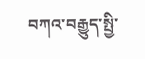བཀའ་བརྒྱུད་སྤྱི་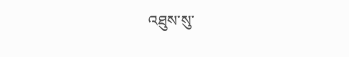འཐུས་སུ་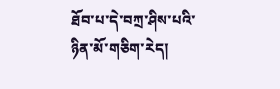ཐོབ་པ་དེ་བཀྲ་ཤིས་པའི་ཉིན་མོ་གཅིག་རེད།